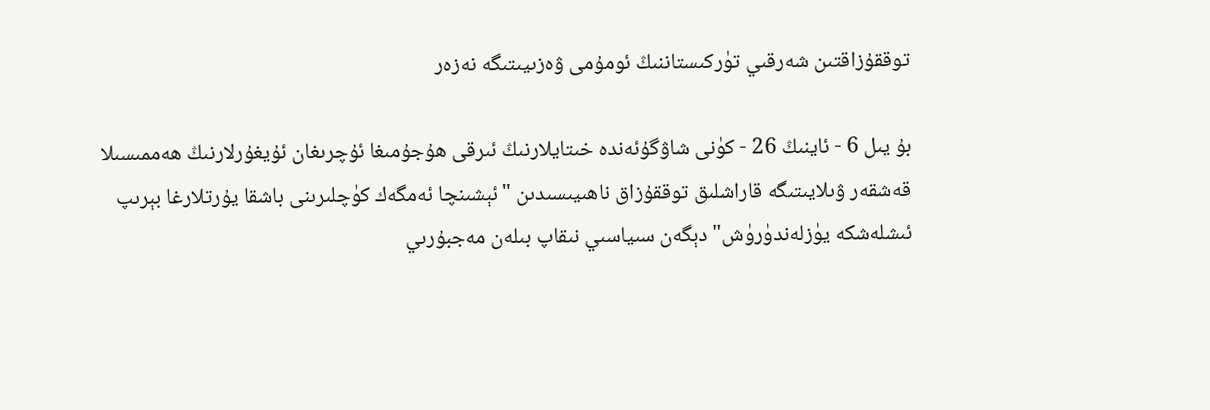توققۇزاقتىن شەرقىي تۈركىستاننىڭ ئومۇمى ۋەزىيىتىگە نەزەر

بۇ يىل 6 - ئاينىڭ 26 - كۈنى شاۋگۇئەندە خىتايلارنىڭ ئىرقى ھۇجۇمىغا ئۇچرىغان ئۇيغۇرلارنىڭ ھەممىسىلا قەشقەر ۋىلايىتىگە قاراشلىق توققۇزاق ناھىيىسىدىن "ئېشىنچا ئەمگەك كۈچلىرىنى باشقا يۇرتلارغا بېرىپ ئىشلەشكە يۈزلەندۈرۈش" دېگەن سىياسىي نىقاپ بىلەن مەجبۇرىي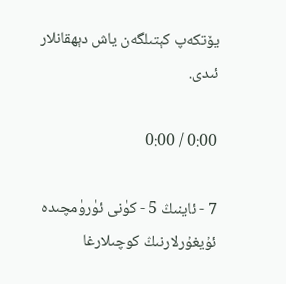يۆتكەپ كېتىلگەن ياش دېھقانلار ئىدى.

0:00 / 0:00

7 - ئاينىڭ 5 - كۈنى ئۈرۈمچىدە ئۇيغۇرلارنىڭ كوچىلارغا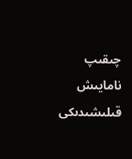چىقىپ نامايىش قىلىشىدىكى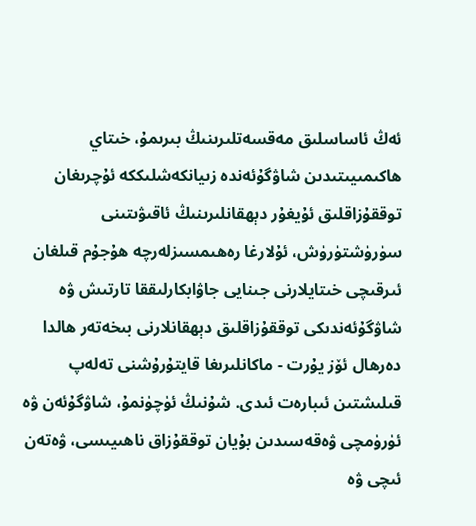ئەڭ ئاساسلىق مەقسەتلىرىنىڭ بىرىمۇ، خىتاي ھاكىمىيىتىدىن شاۋگۇئەندە زىيانكەشلىككە ئۇچرىغان توققۇزاقلىق ئۇيغۇر دېھقانلىرىنىڭ ئاقىۋىتىنى سۈرۈشتۈرۈش، ئۇلارغا رەھىمسىزلەرچە ھۇجۇم قىلغان ئىرقىچى خىتايلارنى جىنايى جاۋابكارلىققا تارتىش ۋە شاۋگۇئەندىكى توققۇزاقلىق دېھقانلارنى بىخەتەر ھالدا دەرھال ئۆز يۇرت - ماكانلىرىغا قايتۇرۇشنى تەلەپ قىلىشتىن ئىبارەت ئىدى. شۇنىڭ ئۈچۈنمۇ، شاۋگۇئەن ۋە ئۈرۈمچى ۋەقەسىدىن بۇيان توققۇزاق ناھىيىسى، ۋەتەن ئىچى ۋە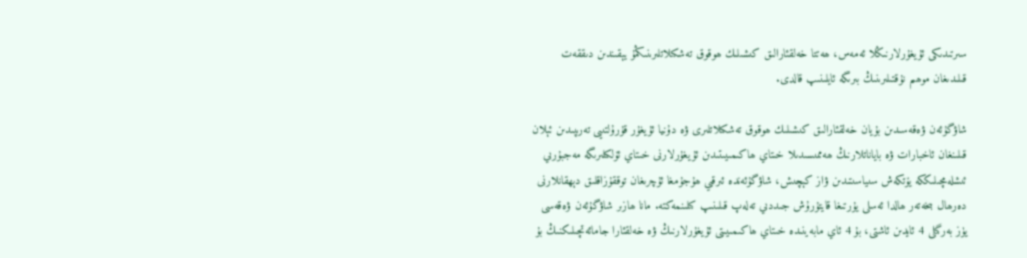سىرتىدىكى ئۇيغۇرلارنىڭلا ئەمەس، ھەتتا خەلقئارالىق كىشىلىك ھوقوق تەشكىلاتلىرىنىڭمۇ يېقىندىن دىققەت قىلىدىغان موھىم نۇقتىلىرىنىڭ بىرىگە ئايلىنىپ قالدى.

شاۋگۇئەن ۋەقەسىدىن بۇيان خەلقئارالىق كىشىلىك ھوقوق تەشكىلاتلىرى ۋە دۇنيا ئۇيغۇر قۇرۇلتىيى تەرىپىدىن ئېلان قىلىنغان ئاخبارات ۋە باياناتلارنىڭ ھەممىسىدىلا خىتاي ھاكىمىيىتىدىن ئۇيغۇرلارنى خىتاي ئۆلكىلىرىگە مەجبۇرىي ئىشلەمچىلىككە يۆتكەش سىياسىتىدىن ۋاز كېچىش، شاۋگۇئەندە ئىرقىي ھۇجۇمغا ئۇچرىغان توققۇزاقلىق دېھقانلارنى دەرھال بىخەتەر ھالدا ئەسلى يۇرتىغا قايتۇرۇش جىددىي تەلەپ قىلىنىپ كىلىنمەكتە. مانا ھازىر شاۋگۇئەن ۋەقەسى يۈز بەرگىلى 4 ئايدىن ئاشتى، بۇ 4 ئاي مابەينىدە خىتاي ھاكىمىيىتى ئۇيغۇرلارنىڭ ۋە خەلقئارا جامائەتچىلىكنىڭ بۇ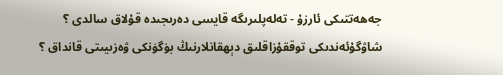جەھەتتىكى ئارزۇ - تەلەپلىرىگە قايسى دەرىجىدە قۇلاق سالدى ؟ شاۋگۇئەندىكى توققۇزاقلىق دېھقانلارنىڭ بۈگۈنكى ۋەزىيىتى قانداق ؟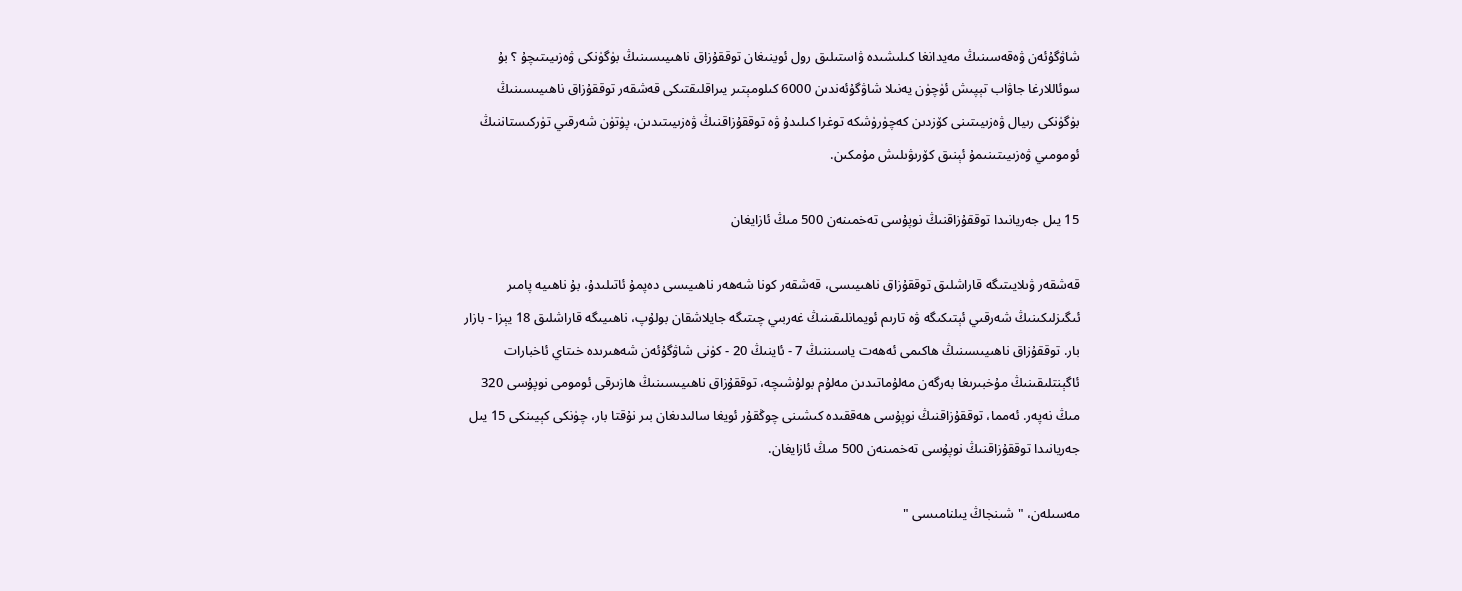شاۋگۇئەن ۋەقەسىنىڭ مەيدانغا كىلىشىدە ۋاستىلىق رول ئوينىغان توققۇزاق ناھىيىسىنىڭ بۈگۈنكى ۋەزىيىتىچۇ ؟ بۇ سوئاللارغا جاۋاب تېپىش ئۈچۈن يەنىلا شاۋگۇئەندىن 6000 كىلومېتىر يىراقلىقتىكى قەشقەر توققۇزاق ناھىيىسىنىڭ بۈگۈنكى رىيال ۋەزىيىتىنى كۆزدىن كەچۈرۈشكە توغرا كىلىدۇ ۋە توققۇزاقنىڭ ۋەزىيىتىدىن، پۈتۈن شەرقىي تۈركىستاننىڭ ئومومىي ۋەزىيىتىنىمۇ ئېنىق كۆرىۋىلىش مۇمكىن.

15 يىل جەريانىدا توققۇزاقنىڭ نوپۇسى تەخمىنەن 500 مىڭ ئازايغان

قەشقەر ۋىلايىتىگە قاراشلىق توققۇزاق ناھىيىسى، قەشقەر كونا شەھەر ناھىيىسى دەپمۇ ئاتىلىدۇ، بۇ ناھىيە پامىر ئىگىزلىكىنىڭ شەرقىي ئېتىكىگە ۋە تارىم ئويمانلىقىنىڭ غەربىي چىتىگە جايلاشقان بولۇپ، ناھىيىگە قاراشلىق 18 يېزا - بازار بار. توققۇزاق ناھىيىسىنىڭ ھاكىمى ئەھەت ياسىننىڭ 7 - ئاينىڭ 20 - كۈنى شاۋگۇئەن شەھىرىدە خىتاي ئاخبارات ئاگېنتلىقىنىڭ مۇخبىرىغا بەرگەن مەلۇماتىدىن مەلۇم بولۇشىچە، توققۇزاق ناھىيىسىنىڭ ھازىرقى ئومومى نوپۇسى 320 مىڭ نەپەر. ئەمما، توققۇزاقنىڭ نوپۇسى ھەققىدە كىشىنى چوڭقۇر ئويغا سالىدىغان بىر نۇقتا بار، چۈنكى كېيىنكى 15 يىل جەريانىدا توققۇزاقنىڭ نوپۇسى تەخمىنەن 500 مىڭ ئازايغان.

مەسىلەن، " شىنجاڭ يىلنامىسى "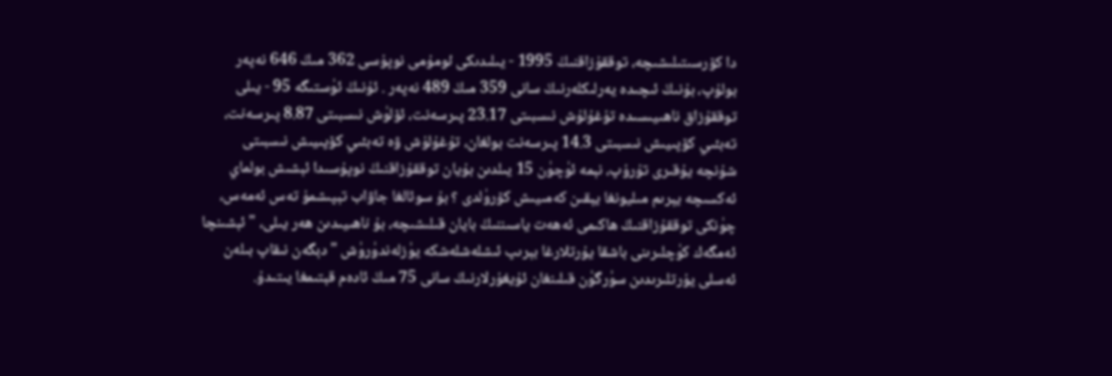دا كۆرسىتىلىشىچە، توققۇزاقنىڭ 1995 - يىلىدىكى ئومۇمى نوپۇسى 362 مىڭ 646 نەپەر بولۇپ، بۇنىڭ ئىچىدە يەرلىكلەرنىڭ سانى 359 مىڭ 489 نەپەر . ئۇنىڭ ئۈستىگە 95 - يىلى توققۇزاق ناھىيىسىدە تۇغۇلۇش نىسبىتى 23.17 پىرسەنت، ئۆلۈش نىسبىتى 8.87 پىرسەنت، تەبئىي كۆپىيىش نىسبىتى 14.3 پىرسەنت بولغان، تۇغۇلۇش ۋە تەبئىي كۆپىيىش نىسبىتى شۇنچە يۇقىرى تۇرۇپ، نېمە ئۈچۈن 15 يىلدىن بۇيان توققۇزاقنىڭ نوپۇسىدا ئېشىش بولماي ئەكسىچە يېرىم مىليونغا يېقىن كەمىيىش كۆرۈلدى ؟ بۇ سوئالغا جاۋاب تېپىشمۇ تەس ئەمەس، چۈنكى توققۇزاقنىڭ ھاكىمى ئەھەت ياسىننىڭ بايان قىلىشىچە، بۇ ناھىيىدىن ھەر يىلى، " ئېشىنچا ئەمگەك كۈچلىرىنى باشقا يۇرتلارغا بېرىپ ئىشلەشلەشكە يۈزلەندۈرۈش " دېگەن نىقاپ بىلەن ئەسلى يۇرتلىرىدىن سۈرگۈن قىلىنغان ئۇيغۇرلارنىڭ سانى 75 مىڭ ئادەم قېتىمغا يىتىدۇ.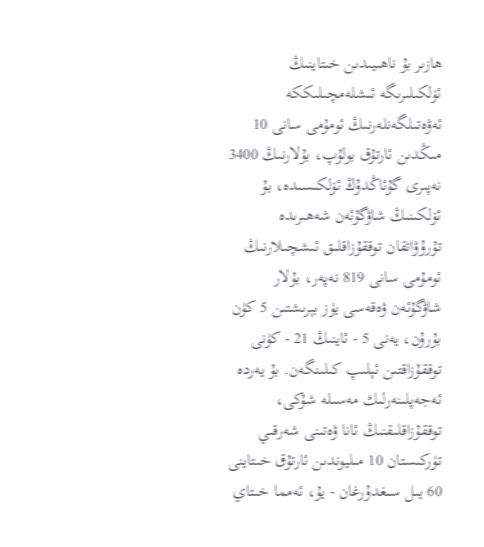ھازىر بۇ ناھىيىدىن خىتاينىڭ ئۆلكىلىرىگە ئىشلەمچىلىككە ئەۋەتىلگەنلەرنىڭ ئومۇمى سانى 10 مىڭدىن ئارتۇق بولۇپ، بۇلارنىڭ 3400 نەپىرى گۇئاڭدۇڭ ئۆلكىسىدە، بۇ ئۆلكىنىڭ شاۋگۇئەن شەھىرىدە تۇرۇۋاتقان توققۇزاقلىق ئىشچىلارنىڭ ئومۇمى سانى 819 نەپەر، بۇلار شاۋگۇئەن ۋەقەسى يۈز بېرىشتىن 5 كۈن بۇرۇن، يەنى 5 - ئاينىڭ 21 - كۈنى توققۇزاقتىن ئېلىپ كىلىنگەن. بۇ يەردە ئەجەپلىنەرلىك مەسىلە شۇكى، توققۇزاقلىقنىڭ ئانا ۋەتىنى شەرقىي تۈركىستان 10 مىليوندىن ئارتۇق خىتاينى 60 يىل سىغدۇرغان - يۇ، ئەمما خىتاي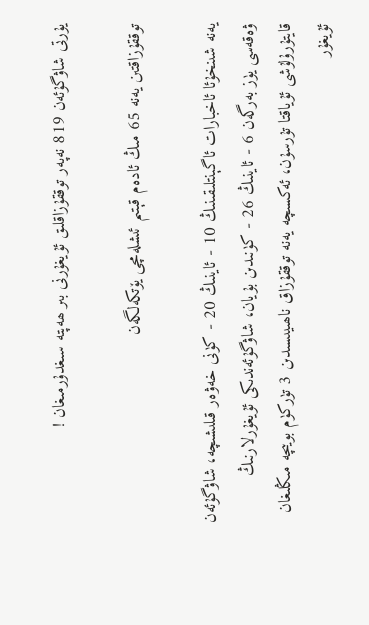يۇرتى شاۋگۇئەن 819 نەپەر توققۇزاقلىق ئۇيغۇرنى بىر ھەپتە سىغدۇرمىغان !

توققۇزاقتىن يەنە 65 مىڭ ئادەم قېتىم ئىشلەمچى يۆتكەلگەن

يەنە شىنخۇئا ئاخبارات ئاگېنتلىقىنىڭ 10 - ئاينىڭ 20 - كۈنى خەۋەر قىلىشىچە، شاۋگۇئەن ۋەقەسى يۈز بەرگەن 6 - ئاينىڭ 26 - كۈنىدىن بۇيان، شاۋگۇئەندىكى ئۇيغۇرلارنىڭ قايتۇرۇلۇشى ئۇياقتا تۇرسۇن، ئەكسىچە يەنە توققۇزاق ناھىيىسىدىن 3 تۈركۈم بويىچە مىڭلىغان ئۇيغۇر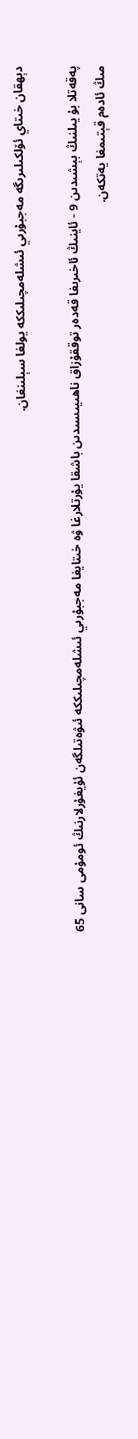دېھقان خىتاي ئۆلكىلىرىگە مەجبۇرىي ئىشلەمچىلىككە يولغا سېلىنغان.

پەقەتلا بۇ يىلنىڭ بېشىدىن 9 - ئاينىڭ ئاخىرىغا قەدەر توققۇزاق ناھىيىسىدىن باشقا يۇرتلارغا ۋە خىتايغا مەجبۇرىي ئىشلەمچىلىككە ئىۋەتىلگەن ئۇيغۇرلارنىڭ ئومۇمى سانى 65 مىڭ ئادەم قېتىمغا يەتكەن.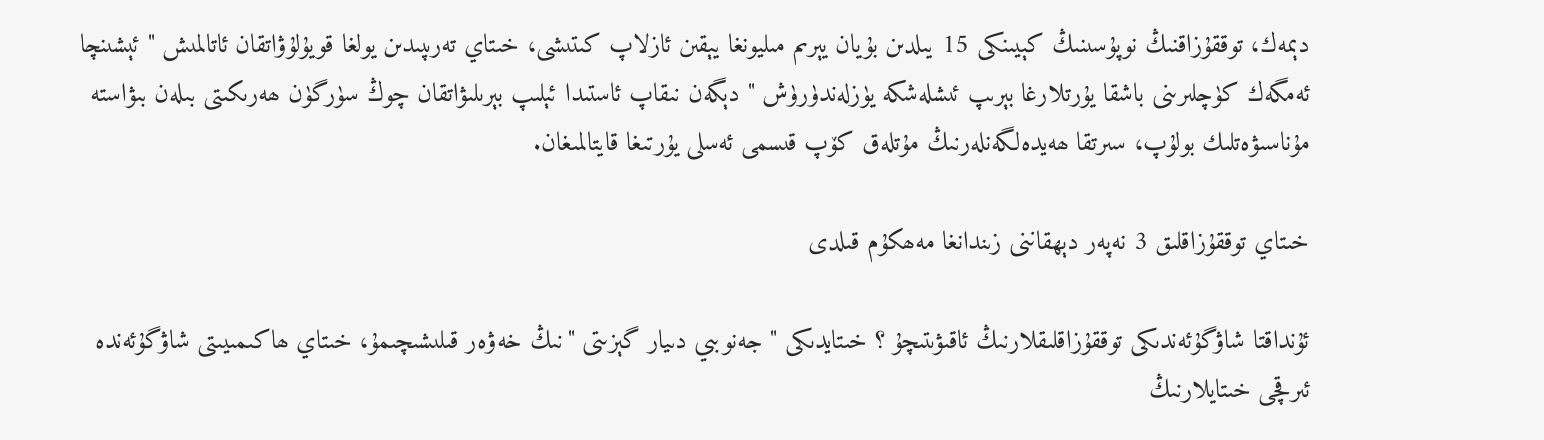دېمەك، توققۇزاقنىڭ نوپۇسىنىڭ كېيىنكى 15 يىلدىن بۇيان يېرىم مىليونغا يېقىن ئازلاپ كىتىشى، خىتاي تەرىپىدىن يولغا قويۇلۇۋاتقان ئاتالمىش " ئېشىنچا ئەمگەك كۈچلىرىنى باشقا يۇرتلارغا بېرىپ ئىشلەشكە يۈزلەندۈرۈش " دېگەن نىقاپ ئاستىدا ئېلىپ بېرىلىۋاتقان چوڭ سۈرگۈن ھەرىكىتى بىلەن بىۋاستە مۇناسىۋەتلىك بولۇپ، سىرتقا ھەيدەلگەنلەرنىڭ مۇتلەق كۆپ قىسمى ئەسلى يۇرتىغا قايتالمىغان.

خىتاي توققۇزاقلىق 3 نەپەر دېھقاننى زىندانغا مەھكۇم قىلدى

ئۇنداقتا شاۋگۇئەندىكى توققۇزاقلىقلارنىڭ ئاقىۋىتىچۇ ؟ خىتايدىكى " جەنوبىي دىيار گېزىتى "نىڭ خەۋەر قىلىشىچىمۇ، خىتاي ھاكىمىيىتى شاۋگۇئەندە ئىرقچى خىتايلارنىڭ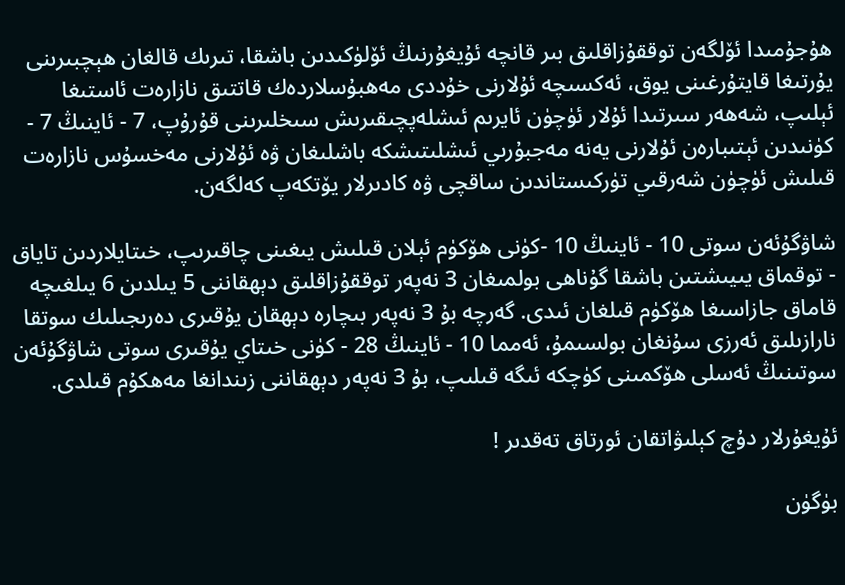ھۇجۇمىدا ئۆلگەن توققۇزاقلىق بىر قانچە ئۇيغۇرنىڭ ئۆلۈكىدىن باشقا، تىرىك قالغان ھېچبىرىنى يۇرتىغا قايتۇرغىنى يوق، ئەكسىچە ئۇلارنى خۇددى مەھبۇسلاردەك قاتتىق نازارەت ئاستىغا ئېلىپ، شەھەر سىرتىدا ئۇلار ئۈچۈن ئايرىم ئىشلەپچىقىرىش سىخلىرىنى قۇرۇپ، 7 - ئاينىڭ 7 - كۈنىدىن ئېتىبارەن ئۇلارنى يەنە مەجبۇرىي ئىشلىتىشكە باشلىغان ۋە ئۇلارنى مەخسۇس نازارەت قىلىش ئۈچۈن شەرقىي تۈركىستاندىن ساقچى ۋە كادىرلار يۆتكەپ كەلگەن.

شاۋگۇئەن سوتى 10 - ئاينىڭ 10 -كۈنى ھۆكۈم ئېلان قىلىش يىغىنى چاقىرىپ، خىتايلاردىن تاياق - توقماق يىيىشتىن باشقا گۇناھى بولمىغان 3 نەپەر توققۇزاقلىق دېھقاننى 5 يىلدىن 6 يىلغىچە قاماق جازاسىغا ھۆكۈم قىلغان ئىدى. گەرچە بۇ 3 نەپەر بىچارە دېھقان يۇقىرى دەرىجىلىك سوتقا نارازىلىق ئەرزى سۇنغان بولسىمۇ، ئەمما 10 - ئاينىڭ 28 - كۈنى خىتاي يۇقىرى سوتى شاۋگۇئەن سوتىنىڭ ئەسلى ھۆكمىنى كۈچكە ئىگە قىلىپ، بۇ 3 نەپەر دېھقاننى زىندانغا مەھكۇم قىلدى.

ئۇيغۇرلار دۇچ كېلىۋاتقان ئورتاق تەقدىر !

بۈگۈن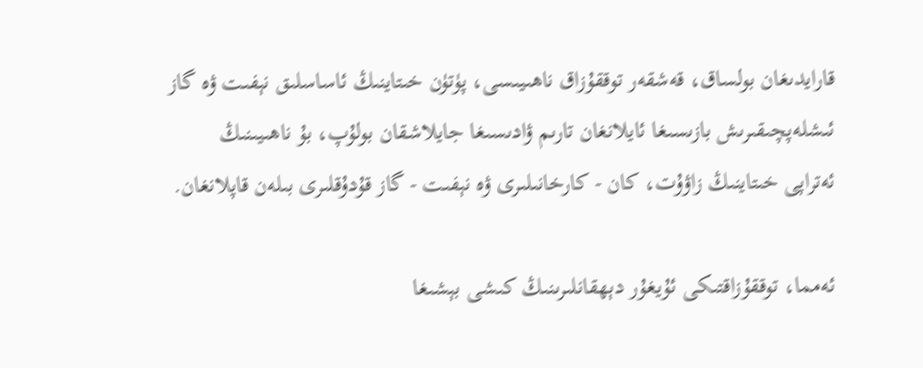قارايدىغان بولساق، قەشقەر توققۇزاق ناھىيىسى، پۈتۈن خىتاينىڭ ئاساسلىق نېفىت ۋە گاز ئىشلەپچىقىرىش بازىسىغا ئايلانغان تارىم ۋادىسىغا جايلاشقان بولۇپ، بۇ ناھىيىنىڭ ئەتراپى خىتاينىڭ زاۋۇت، كان - كارخانىلىرى ۋە نېفىت - گاز قۇدۇقلىرى بىلەن قاپلانغان.

ئەمما، توققۇزاقتىكى ئۇيغۇر دېھقانلىرىنىڭ كىشى بېشىغا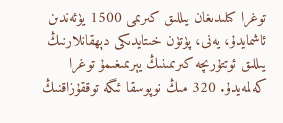توغرا كىلىدىغان يىللىق كىرىمى 1500 يۈئەندىن ئاشمايدۇ، يەنى، پۈتۈن خىتايدىكى دېھقانلارنىڭ يىللىق ئوتتۇرىچە كىرىمىنىڭ يېرىمىغىمۇ توغرا كەلمەيدۇ. 320 مىڭ نوپوسقا ئىگە توققۇزاقنىڭ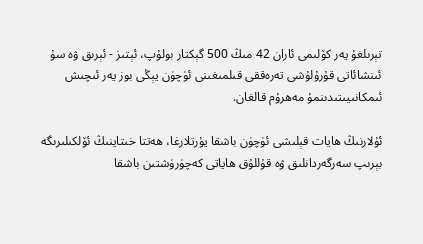تېرىلغۇ يەر كۆلىمى ئاران 42 مىڭ 500 گېكتار بولۇپ، ئېتىز - ئېرىق ۋە سۇ ئىنشائاتى قۇرۇلۇشى تەرەققى قىلمىغىنى ئۈچۈن يېڭى بوز يەر ئىچىش ئىمكانىيىتىدىنمۇ مەھرۇم قالغان.

ئۇلارنىڭ ھايات قېلىشى ئۈچۈن باشقا يۇرتلارغا، ھەتتا خىتاينىڭ ئۆلكىلىرىگە بېرىپ سەرگەردانلىق ۋە قۇللۇق ھاياتى كەچۈرۈشتىن باشقا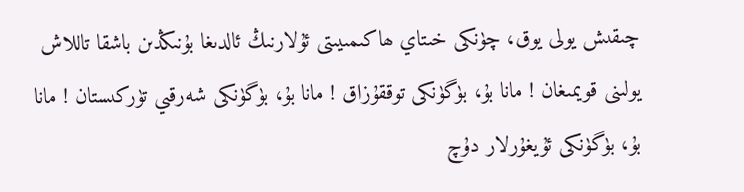چىقىش يولى يوق، چۈنكى خىتاي ھاكىمىيىتى ئۇلارنىڭ ئالدىغا بۇنىڭدىن باشقا تاللاش يولىنى قويمىغان ! مانا بۇ، بۈگۈنكى توققۇزاق ! مانا بۇ، بۈگۈنكى شەرقىي تۈركىستان ! مانا بۇ، بۈگۈنكى ئۇيغۇرلار دۇچ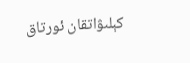كېلىۋاتقان ئورتاق